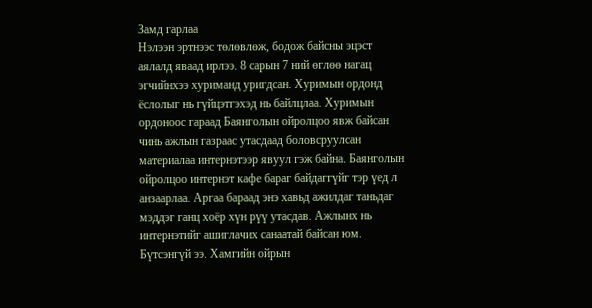Замд гарлаа
Нэлээн эртнээс төлөвлөж, бодож байсны эцэст аялалд яваад ирлээ. 8 сарын 7 ний өглөө нагац эгчийнхээ хуриманд уригдсан. Хуримын ордонд ёслолыг нь гүйцэтгэхэд нь байлцлаа. Хуримын ордоноос гараад Баянголын ойролцоо явж байсан чинь ажлын газраас утасдаад боловсруулсан материалаа интернэтээр явуул гэж байна. Баянголын ойролцоо интернэт кафе бараг байдаггүйг тэр үед л анзаарлаа. Аргаа бараад энэ хавьд ажилдаг таньдаг мэддэг ганц хоёр хүн рүү утасдав. Ажлынх нь интернэтийг ашиглачих санаатай байсан юм. Бүтсэнгүй ээ. Хамгийн ойрын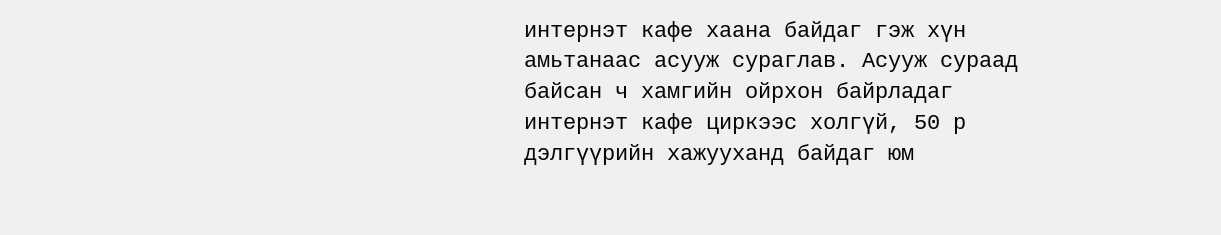интернэт кафе хаана байдаг гэж хүн амьтанаас асууж сураглав. Асууж сураад байсан ч хамгийн ойрхон байрладаг интернэт кафе циркээс холгүй, 50 р дэлгүүрийн хажууханд байдаг юм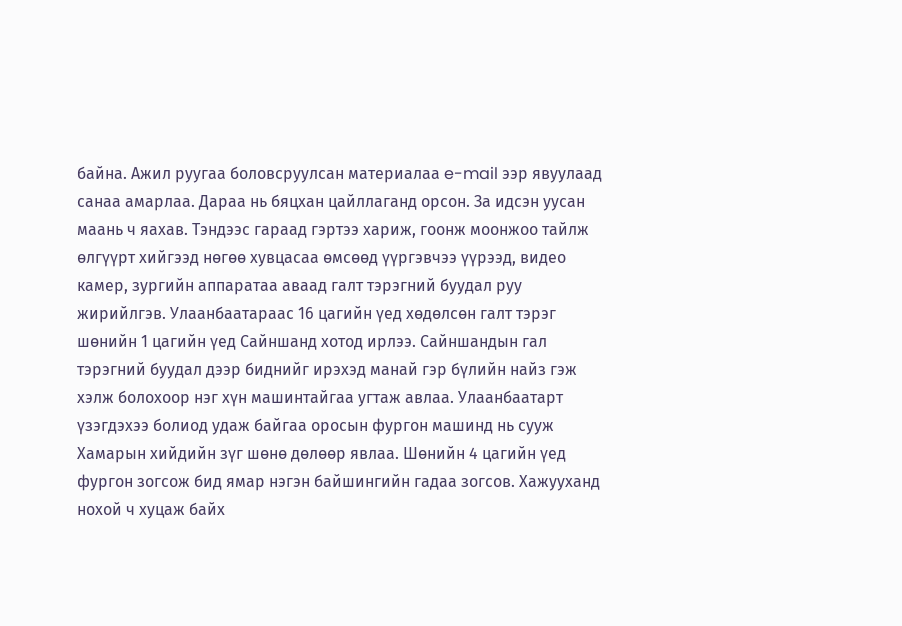байна. Ажил руугаа боловсруулсан материалаа e-mail ээр явуулаад санаа амарлаа. Дараа нь бяцхан цайллаганд орсон. За идсэн уусан маань ч яахав. Тэндээс гараад гэртээ хариж, гоонж моонжоо тайлж өлгүүрт хийгээд нөгөө хувцасаа өмсөөд үүргэвчээ үүрээд, видео камер, зургийн аппаратаа аваад галт тэрэгний буудал руу жирийлгэв. Улаанбаатараас 16 цагийн үед хөдөлсөн галт тэрэг шөнийн 1 цагийн үед Сайншанд хотод ирлээ. Сайншандын гал тэрэгний буудал дээр биднийг ирэхэд манай гэр бүлийн найз гэж хэлж болохоор нэг хүн машинтайгаа угтаж авлаа. Улаанбаатарт үзэгдэхээ болиод удаж байгаа оросын фургон машинд нь сууж Хамарын хийдийн зүг шөнө дөлөөр явлаа. Шөнийн 4 цагийн үед фургон зогсож бид ямар нэгэн байшингийн гадаа зогсов. Хажууханд нохой ч хуцаж байх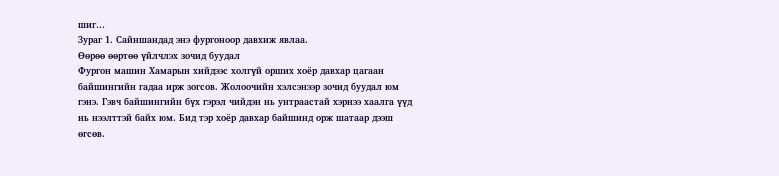шиг…
Зураг 1. Сайншандад энэ фургоноор давхиж явлаа.
Өөрөө өөртөө үйлчлэх зочид буудал
Фургон машин Хамарын хийдээс холгүй орших хоёр давхар цагаан байшингийн гадаа ирж зогсов. Жолоочийн хэлсэнээр зочид буудал юм гэнэ. Гэвч байшингийн бүх гэрэл чийдэн нь унтраастай хэрнээ хаалга үүд нь нээлттэй байх юм. Бид тэр хоёр давхар байшинд орж шатаар дээш өгсөв.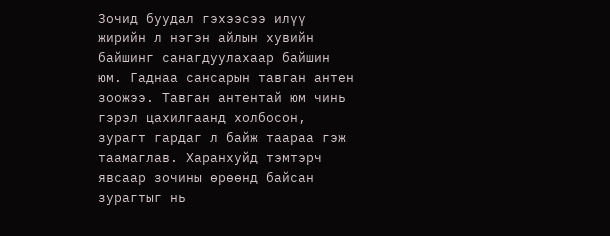Зочид буудал гэхээсээ илүү жирийн л нэгэн айлын хувийн байшинг санагдуулахаар байшин юм. Гаднаа сансарын тавган антен зоожээ. Тавган антентай юм чинь гэрэл цахилгаанд холбосон, зурагт гардаг л байж таараа гэж таамаглав. Харанхуйд тэмтэрч явсаар зочины өрөөнд байсан зурагтыг нь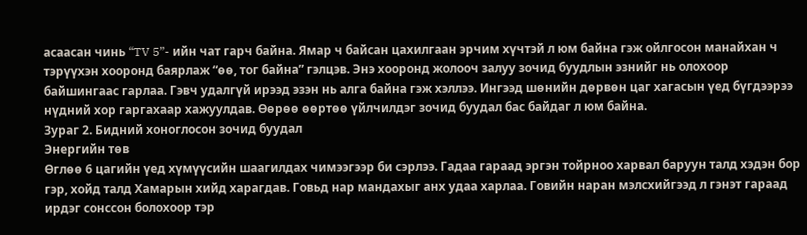асаасан чинь “TV 5”- ийн чат гарч байна. Ямар ч байсан цахилгаан эрчим хүчтэй л юм байна гэж ойлгосон манайхан ч тэрүүхэн хооронд баярлаж “өө, тог байна” гэлцэв. Энэ хооронд жолооч залуу зочид буудлын эзнийг нь олохоор байшингаас гарлаа. Гэвч удалгүй ирээд эзэн нь алга байна гэж хэллээ. Ингээд шөнийн дөрвөн цаг хагасын үед бүгдээрээ нүдний хор гаргахаар хажуулдав. Өөрөө өөртөө үйлчилдэг зочид буудал бас байдаг л юм байна.
Зураг 2. Бидний хоноглосон зочид буудал
Энергийн төв
Өглөө 6 цагийн үед хүмүүсийн шаагилдах чимээгээр би сэрлээ. Гадаа гараад эргэн тойрноо харвал баруун талд хэдэн бор гэр, хойд талд Хамарын хийд харагдав. Говьд нар мандахыг анх удаа харлаа. Говийн наран мэлсхийгээд л гэнэт гараад ирдэг сонссон болохоор тэр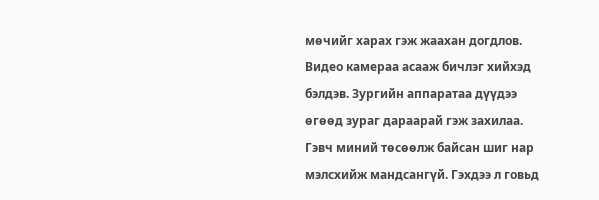мөчийг харах гэж жаахан догдлов. Видео камераа асааж бичлэг хийхэд бэлдэв. Зургийн аппаратаа дүүдээ өгөөд зураг дараарай гэж захилаа. Гэвч миний төсөөлж байсан шиг нар мэлсхийж мандсангүй. Гэхдээ л говьд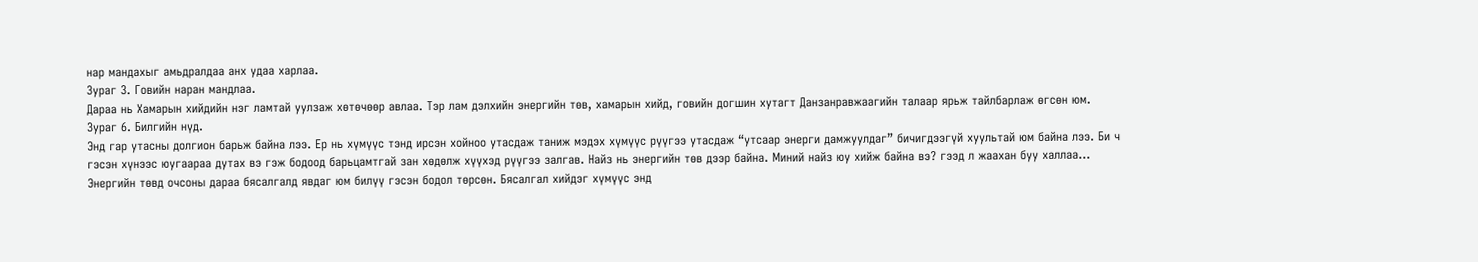нар мандахыг амьдралдаа анх удаа харлаа.
Зураг 3. Говийн наран мандлаа.
Дараа нь Хамарын хийдийн нэг ламтай уулзаж хөтөчөөр авлаа. Тэр лам дэлхийн энергийн төв, хамарын хийд, говийн догшин хутагт Данзанравжаагийн талаар ярьж тайлбарлаж өгсөн юм.
Зураг 6. Билгийн нүд.
Энд гар утасны долгион барьж байна лээ. Ер нь хүмүүс тэнд ирсэн хойноо утасдаж таниж мэдэх хүмүүс рүүгээ утасдаж “утсаар энерги дамжуулдаг” бичигдээгүй хуультай юм байна лээ. Би ч гэсэн хүнээс юугаараа дутах вэ гэж бодоод барьцамтгай зан хөдөлж хүүхэд рүүгээ залгав. Найз нь энергийн төв дээр байна. Миний найз юу хийж байна вэ? гээд л жаахан буу халлаа... Энергийн төвд очсоны дараа бясалгалд явдаг юм билүү гэсэн бодол төрсөн. Бясалгал хийдэг хүмүүс энд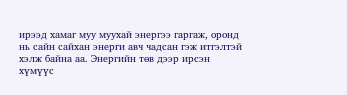ирээд хамаг муу муухай энергээ гаргаж, оронд нь сайн сайхан энерги авч чадсан гэж итгэлтэй хэлж байна аа. Энергийн төв дээр ирсэн хүмүүс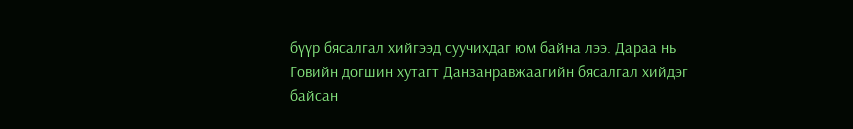бүүр бясалгал хийгээд суучихдаг юм байна лээ. Дараа нь Говийн догшин хутагт Данзанравжаагийн бясалгал хийдэг байсан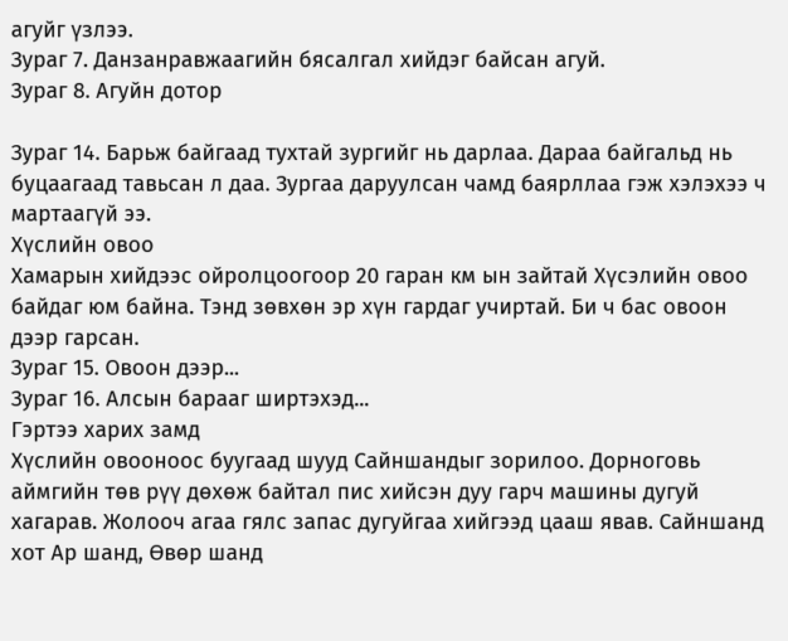агуйг үзлээ.
Зураг 7. Данзанравжаагийн бясалгал хийдэг байсан агуй.
Зураг 8. Агуйн дотор

Зураг 14. Барьж байгаад тухтай зургийг нь дарлаа. Дараа байгальд нь буцаагаад тавьсан л даа. Зургаа даруулсан чамд баярллаа гэж хэлэхээ ч мартаагүй ээ.
Хүслийн овоо
Хамарын хийдээс ойролцоогоор 20 гаран км ын зайтай Хүсэлийн овоо байдаг юм байна. Тэнд зөвхөн эр хүн гардаг учиртай. Би ч бас овоон дээр гарсан.
Зураг 15. Овоон дээр...
Зураг 16. Алсын барааг ширтэхэд...
Гэртээ харих замд
Хүслийн овооноос буугаад шууд Сайншандыг зорилоо. Дорноговь аймгийн төв рүү дөхөж байтал пис хийсэн дуу гарч машины дугуй хагарав. Жолооч агаа гялс запас дугуйгаа хийгээд цааш явав. Сайншанд хот Ар шанд, Өвөр шанд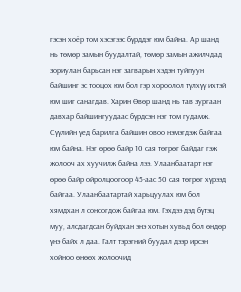гэсэн хоёр том хэсэгээс бүрддэг юм байна. Ар шанд нь төмөр замын буудалтай, төмөр замын ажилчдад зориулан барьсан нэг загварын хэдэн туйпуун байшинг эс тооцох юм бол гэр хороолол түлхүү ихтэй юм шиг санагдав. Харин Өвөр шанд нь тав зургаан давхар байшингуудаас бүрдсэн нэг том гудамж. Сүүлийн үед барилга байшин овоо нэмэгдэж байгаа юм байна. Нэг өрөө байр 10 сая төгрөг байдаг гэж жолооч ах хуучилж байна лээ. Улаанбаатарт нэг өрөө байр ойролцоогоор 45-аас 50 сая төгрөг хүрээд байгаа. Улаанбаатартай харьцуулах юм бол хямдхан л сонсогдож байгаа юм. Гэхдээ дэд бүтэц муу, алсдагдсан буйдхан энэ хотын хувьд бол өндөр үнэ байх л даа. Галт тэрэгний буудал дээр ирсэн хойноо өнөөх жолоочид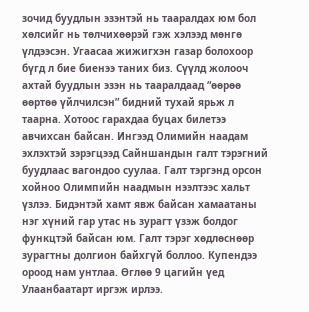зочид буудлын эзэнтэй нь тааралдах юм бол хөлсийг нь төлчихөөрэй гэж хэлээд мөнгө үлдээсэн. Угаасаа жижигхэн газар болохоор бүгд л бие биенээ таних биз. Сүүлд жолооч ахтай буудлын эзэн нь тааралдаад “өөрөө өөртөө үйлчилсэн” бидний тухай ярьж л таарна. Хотоос гарахдаа буцах билетээ авчихсан байсан. Ингээд Олимийн наадам эхлэхтэй зэрэгцээд Сайншандын галт тэрэгний буудлаас вагондоо суулаа. Галт тэргэнд орсон хойноо Олимпийн наадмын нээлтээс хальт үзлээ. Бидэнтэй хамт явж байсан хамаатаны нэг хүний гар утас нь зурагт үзэж болдог функцтэй байсан юм. Галт тэрэг хөдлөснөөр зурагтны долгион байхгүй боллоо. Купендээ ороод нам унтлаа. Өглөө 9 цагийн үед Улаанбаатарт иргэж ирлээ.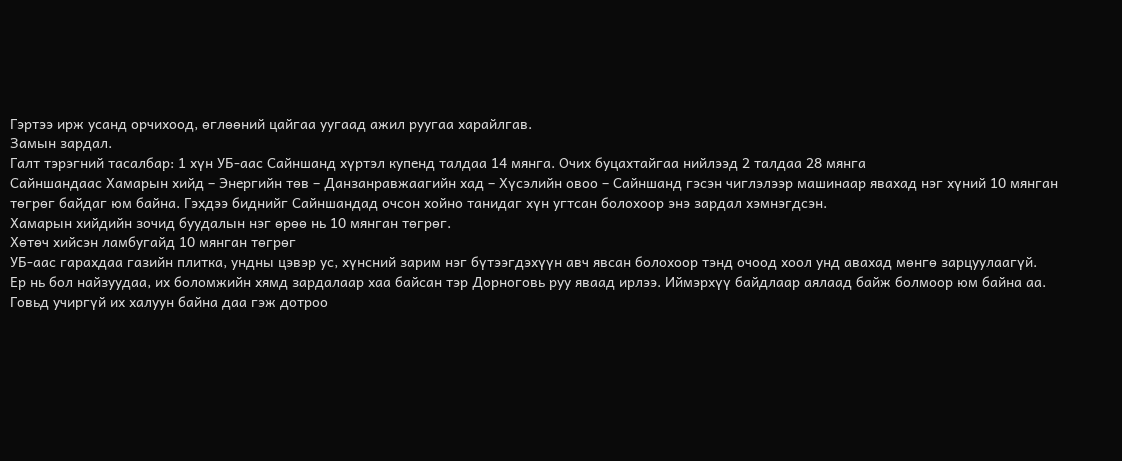Гэртээ ирж усанд орчихоод, өглөөний цайгаа уугаад ажил руугаа харайлгав.
Замын зардал.
Галт тэрэгний тасалбар: 1 хүн УБ-аас Сайншанд хүртэл купенд талдаа 14 мянга. Очих буцахтайгаа нийлээд 2 талдаа 28 мянга
Сайншандаас Хамарын хийд – Энергийн төв – Данзанравжаагийн хад – Хүсэлийн овоо – Сайншанд гэсэн чиглэлээр машинаар явахад нэг хүний 10 мянган төгрөг байдаг юм байна. Гэхдээ биднийг Сайншандад очсон хойно танидаг хүн угтсан болохоор энэ зардал хэмнэгдсэн.
Хамарын хийдийн зочид буудалын нэг өрөө нь 10 мянган төгрөг.
Хөтөч хийсэн ламбугайд 10 мянган төгрөг
УБ-аас гарахдаа газийн плитка, ундны цэвэр ус, хүнсний зарим нэг бүтээгдэхүүн авч явсан болохоор тэнд очоод хоол унд авахад мөнгө зарцуулаагүй.
Ер нь бол найзуудаа, их боломжийн хямд зардалаар хаа байсан тэр Дорноговь руу яваад ирлээ. Иймэрхүү байдлаар аялаад байж болмоор юм байна аа.
Говьд учиргүй их халуун байна даа гэж дотроо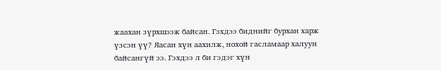жаахан зүрхшээж байсан. Гэхдээ биднийг бурхан харж үзсэн үү? Яасан хүн аахилж, нохой гасламаар халуун байсангүй ээ. Гэхдээ л би гэдэг хүн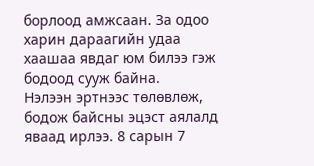борлоод амжсаан. За одоо харин дараагийн удаа хаашаа явдаг юм билээ гэж бодоод сууж байна.
Нэлээн эртнээс төлөвлөж, бодож байсны эцэст аялалд яваад ирлээ. 8 сарын 7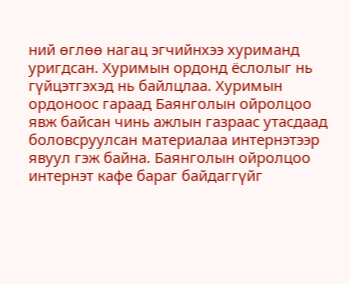ний өглөө нагац эгчийнхээ хуриманд уригдсан. Хуримын ордонд ёслолыг нь гүйцэтгэхэд нь байлцлаа. Хуримын ордоноос гараад Баянголын ойролцоо явж байсан чинь ажлын газраас утасдаад боловсруулсан материалаа интернэтээр явуул гэж байна. Баянголын ойролцоо интернэт кафе бараг байдаггүйг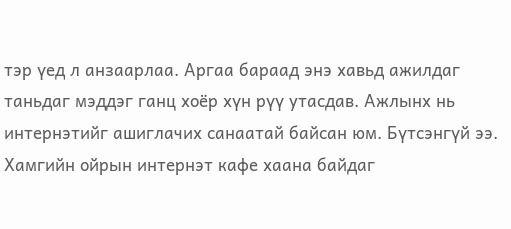тэр үед л анзаарлаа. Аргаа бараад энэ хавьд ажилдаг таньдаг мэддэг ганц хоёр хүн рүү утасдав. Ажлынх нь интернэтийг ашиглачих санаатай байсан юм. Бүтсэнгүй ээ. Хамгийн ойрын интернэт кафе хаана байдаг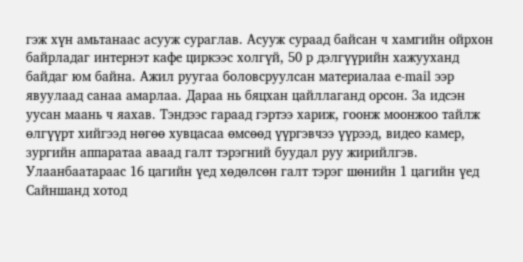гэж хүн амьтанаас асууж сураглав. Асууж сураад байсан ч хамгийн ойрхон байрладаг интернэт кафе циркээс холгүй, 50 р дэлгүүрийн хажууханд байдаг юм байна. Ажил руугаа боловсруулсан материалаа e-mail ээр явуулаад санаа амарлаа. Дараа нь бяцхан цайллаганд орсон. За идсэн уусан маань ч яахав. Тэндээс гараад гэртээ хариж, гоонж моонжоо тайлж өлгүүрт хийгээд нөгөө хувцасаа өмсөөд үүргэвчээ үүрээд, видео камер, зургийн аппаратаа аваад галт тэрэгний буудал руу жирийлгэв. Улаанбаатараас 16 цагийн үед хөдөлсөн галт тэрэг шөнийн 1 цагийн үед Сайншанд хотод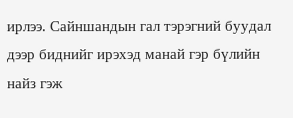ирлээ. Сайншандын гал тэрэгний буудал дээр биднийг ирэхэд манай гэр бүлийн найз гэж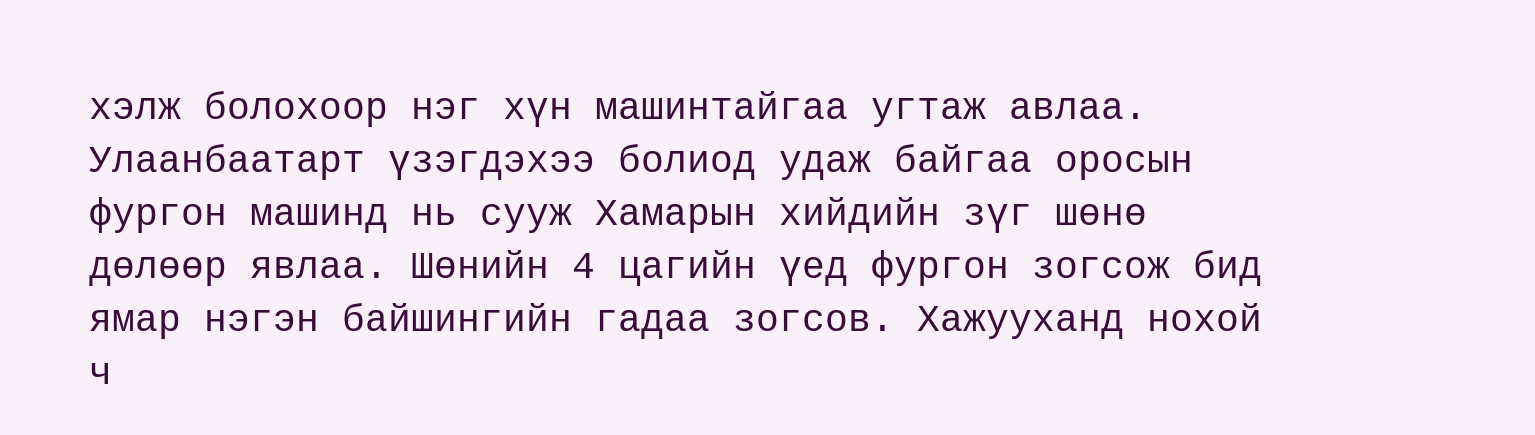хэлж болохоор нэг хүн машинтайгаа угтаж авлаа. Улаанбаатарт үзэгдэхээ болиод удаж байгаа оросын фургон машинд нь сууж Хамарын хийдийн зүг шөнө дөлөөр явлаа. Шөнийн 4 цагийн үед фургон зогсож бид ямар нэгэн байшингийн гадаа зогсов. Хажууханд нохой ч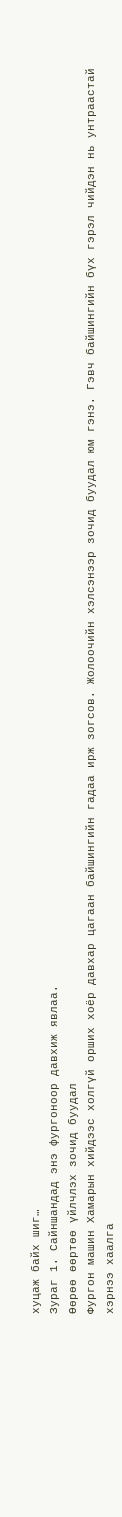хуцаж байх шиг…
Зураг 1. Сайншандад энэ фургоноор давхиж явлаа.
Өөрөө өөртөө үйлчлэх зочид буудал
Фургон машин Хамарын хийдээс холгүй орших хоёр давхар цагаан байшингийн гадаа ирж зогсов. Жолоочийн хэлсэнээр зочид буудал юм гэнэ. Гэвч байшингийн бүх гэрэл чийдэн нь унтраастай хэрнээ хаалга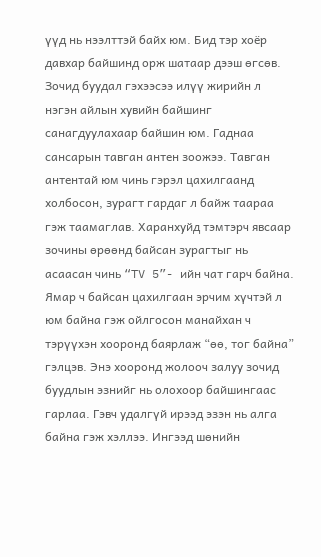үүд нь нээлттэй байх юм. Бид тэр хоёр давхар байшинд орж шатаар дээш өгсөв. Зочид буудал гэхээсээ илүү жирийн л нэгэн айлын хувийн байшинг санагдуулахаар байшин юм. Гаднаа сансарын тавган антен зоожээ. Тавган антентай юм чинь гэрэл цахилгаанд холбосон, зурагт гардаг л байж таараа гэж таамаглав. Харанхуйд тэмтэрч явсаар зочины өрөөнд байсан зурагтыг нь асаасан чинь “TV 5”- ийн чат гарч байна. Ямар ч байсан цахилгаан эрчим хүчтэй л юм байна гэж ойлгосон манайхан ч тэрүүхэн хооронд баярлаж “өө, тог байна” гэлцэв. Энэ хооронд жолооч залуу зочид буудлын эзнийг нь олохоор байшингаас гарлаа. Гэвч удалгүй ирээд эзэн нь алга байна гэж хэллээ. Ингээд шөнийн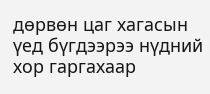дөрвөн цаг хагасын үед бүгдээрээ нүдний хор гаргахаар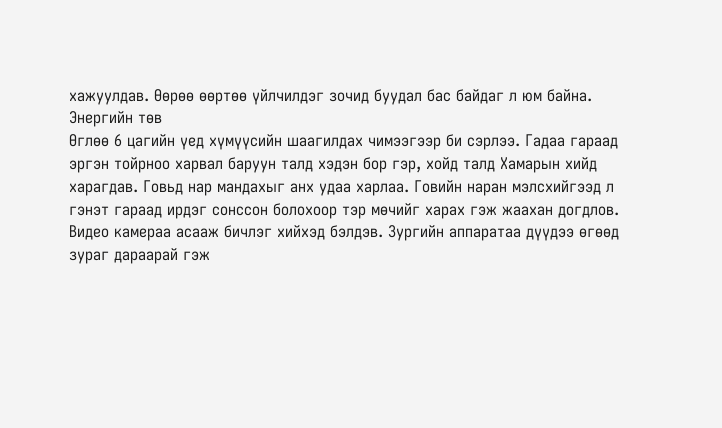хажуулдав. Өөрөө өөртөө үйлчилдэг зочид буудал бас байдаг л юм байна.
Энергийн төв
Өглөө 6 цагийн үед хүмүүсийн шаагилдах чимээгээр би сэрлээ. Гадаа гараад эргэн тойрноо харвал баруун талд хэдэн бор гэр, хойд талд Хамарын хийд харагдав. Говьд нар мандахыг анх удаа харлаа. Говийн наран мэлсхийгээд л гэнэт гараад ирдэг сонссон болохоор тэр мөчийг харах гэж жаахан догдлов. Видео камераа асааж бичлэг хийхэд бэлдэв. Зургийн аппаратаа дүүдээ өгөөд зураг дараарай гэж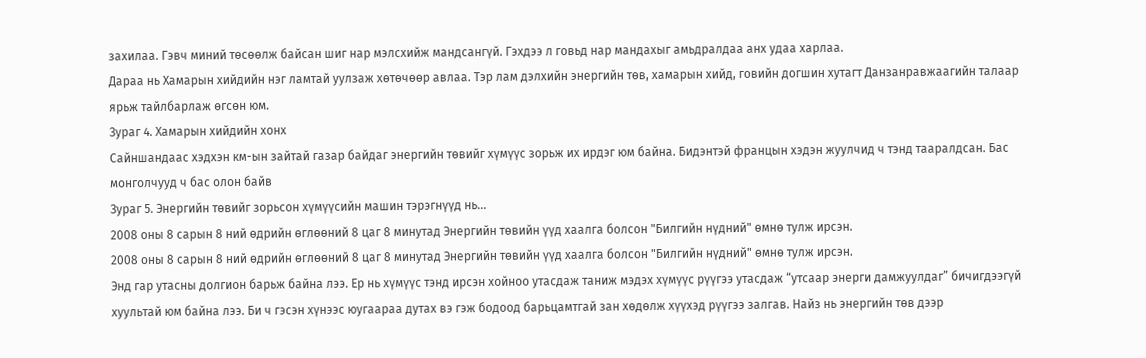захилаа. Гэвч миний төсөөлж байсан шиг нар мэлсхийж мандсангүй. Гэхдээ л говьд нар мандахыг амьдралдаа анх удаа харлаа.
Дараа нь Хамарын хийдийн нэг ламтай уулзаж хөтөчөөр авлаа. Тэр лам дэлхийн энергийн төв, хамарын хийд, говийн догшин хутагт Данзанравжаагийн талаар ярьж тайлбарлаж өгсөн юм.
Зураг 4. Хамарын хийдийн хонх
Сайншандаас хэдхэн км-ын зайтай газар байдаг энергийн төвийг хүмүүс зорьж их ирдэг юм байна. Бидэнтэй францын хэдэн жуулчид ч тэнд тааралдсан. Бас монголчууд ч бас олон байв
Зураг 5. Энергийн төвийг зорьсон хүмүүсийн машин тэрэгнүүд нь...
2008 оны 8 сарын 8 ний өдрийн өглөөний 8 цаг 8 минутад Энергийн төвийн үүд хаалга болсон "Билгийн нүдний" өмнө тулж ирсэн.
2008 оны 8 сарын 8 ний өдрийн өглөөний 8 цаг 8 минутад Энергийн төвийн үүд хаалга болсон "Билгийн нүдний" өмнө тулж ирсэн.
Энд гар утасны долгион барьж байна лээ. Ер нь хүмүүс тэнд ирсэн хойноо утасдаж таниж мэдэх хүмүүс рүүгээ утасдаж “утсаар энерги дамжуулдаг” бичигдээгүй хуультай юм байна лээ. Би ч гэсэн хүнээс юугаараа дутах вэ гэж бодоод барьцамтгай зан хөдөлж хүүхэд рүүгээ залгав. Найз нь энергийн төв дээр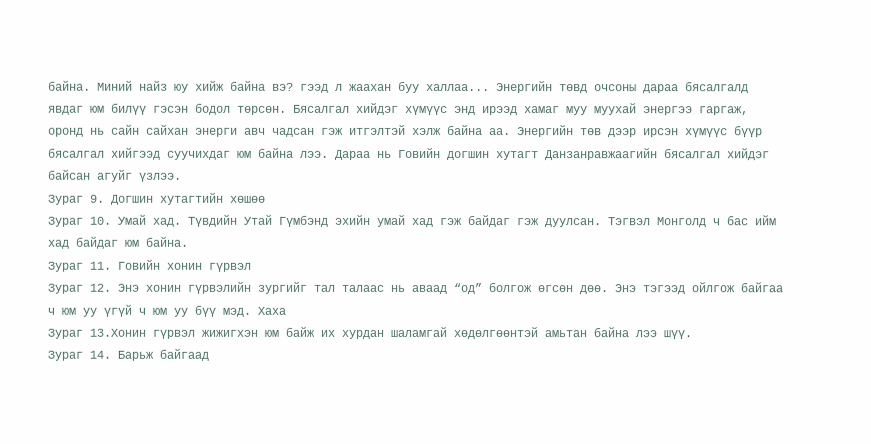байна. Миний найз юу хийж байна вэ? гээд л жаахан буу халлаа... Энергийн төвд очсоны дараа бясалгалд явдаг юм билүү гэсэн бодол төрсөн. Бясалгал хийдэг хүмүүс энд ирээд хамаг муу муухай энергээ гаргаж, оронд нь сайн сайхан энерги авч чадсан гэж итгэлтэй хэлж байна аа. Энергийн төв дээр ирсэн хүмүүс бүүр бясалгал хийгээд суучихдаг юм байна лээ. Дараа нь Говийн догшин хутагт Данзанравжаагийн бясалгал хийдэг байсан агуйг үзлээ.
Зураг 9. Догшин хутагтийн хөшөө
Зураг 10. Умай хад. Түвдийн Утай Гүмбэнд эхийн умай хад гэж байдаг гэж дуулсан. Тэгвэл Монголд ч бас ийм хад байдаг юм байна.
Зураг 11. Говийн хонин гүрвэл
Зураг 12. Энэ хонин гүрвэлийн зургийг тал талаас нь аваад “од” болгож өгсөн дөө. Энэ тэгээд ойлгож байгаа ч юм уу үгүй ч юм уу бүү мэд. Хаха
Зураг 13.Хонин гүрвэл жижигхэн юм байж их хурдан шаламгай хөдөлгөөнтэй амьтан байна лээ шүү.
Зураг 14. Барьж байгаад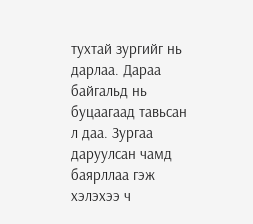тухтай зургийг нь дарлаа. Дараа байгальд нь буцаагаад тавьсан л даа. Зургаа даруулсан чамд баярллаа гэж хэлэхээ ч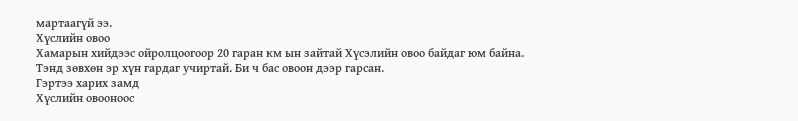мартаагүй ээ.
Хүслийн овоо
Хамарын хийдээс ойролцоогоор 20 гаран км ын зайтай Хүсэлийн овоо байдаг юм байна. Тэнд зөвхөн эр хүн гардаг учиртай. Би ч бас овоон дээр гарсан.
Гэртээ харих замд
Хүслийн овооноос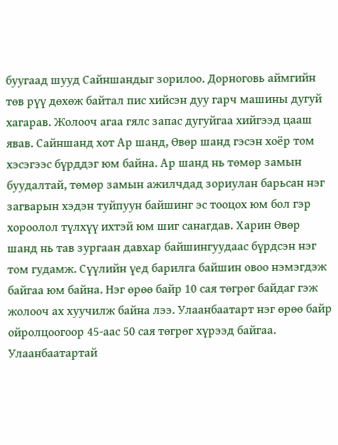буугаад шууд Сайншандыг зорилоо. Дорноговь аймгийн төв рүү дөхөж байтал пис хийсэн дуу гарч машины дугуй хагарав. Жолооч агаа гялс запас дугуйгаа хийгээд цааш явав. Сайншанд хот Ар шанд, Өвөр шанд гэсэн хоёр том хэсэгээс бүрддэг юм байна. Ар шанд нь төмөр замын буудалтай, төмөр замын ажилчдад зориулан барьсан нэг загварын хэдэн туйпуун байшинг эс тооцох юм бол гэр хороолол түлхүү ихтэй юм шиг санагдав. Харин Өвөр шанд нь тав зургаан давхар байшингуудаас бүрдсэн нэг том гудамж. Сүүлийн үед барилга байшин овоо нэмэгдэж байгаа юм байна. Нэг өрөө байр 10 сая төгрөг байдаг гэж жолооч ах хуучилж байна лээ. Улаанбаатарт нэг өрөө байр ойролцоогоор 45-аас 50 сая төгрөг хүрээд байгаа. Улаанбаатартай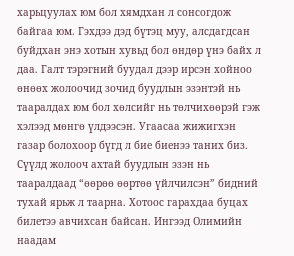харьцуулах юм бол хямдхан л сонсогдож байгаа юм. Гэхдээ дэд бүтэц муу, алсдагдсан буйдхан энэ хотын хувьд бол өндөр үнэ байх л даа. Галт тэрэгний буудал дээр ирсэн хойноо өнөөх жолоочид зочид буудлын эзэнтэй нь тааралдах юм бол хөлсийг нь төлчихөөрэй гэж хэлээд мөнгө үлдээсэн. Угаасаа жижигхэн газар болохоор бүгд л бие биенээ таних биз. Сүүлд жолооч ахтай буудлын эзэн нь тааралдаад “өөрөө өөртөө үйлчилсэн” бидний тухай ярьж л таарна. Хотоос гарахдаа буцах билетээ авчихсан байсан. Ингээд Олимийн наадам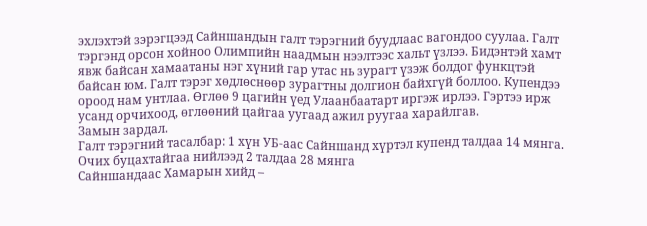эхлэхтэй зэрэгцээд Сайншандын галт тэрэгний буудлаас вагондоо суулаа. Галт тэргэнд орсон хойноо Олимпийн наадмын нээлтээс хальт үзлээ. Бидэнтэй хамт явж байсан хамаатаны нэг хүний гар утас нь зурагт үзэж болдог функцтэй байсан юм. Галт тэрэг хөдлөснөөр зурагтны долгион байхгүй боллоо. Купендээ ороод нам унтлаа. Өглөө 9 цагийн үед Улаанбаатарт иргэж ирлээ. Гэртээ ирж усанд орчихоод, өглөөний цайгаа уугаад ажил руугаа харайлгав.
Замын зардал.
Галт тэрэгний тасалбар: 1 хүн УБ-аас Сайншанд хүртэл купенд талдаа 14 мянга. Очих буцахтайгаа нийлээд 2 талдаа 28 мянга
Сайншандаас Хамарын хийд –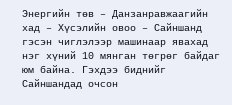Энергийн төв – Данзанравжаагийн хад – Хүсэлийн овоо – Сайншанд гэсэн чиглэлээр машинаар явахад нэг хүний 10 мянган төгрөг байдаг юм байна. Гэхдээ биднийг Сайншандад очсон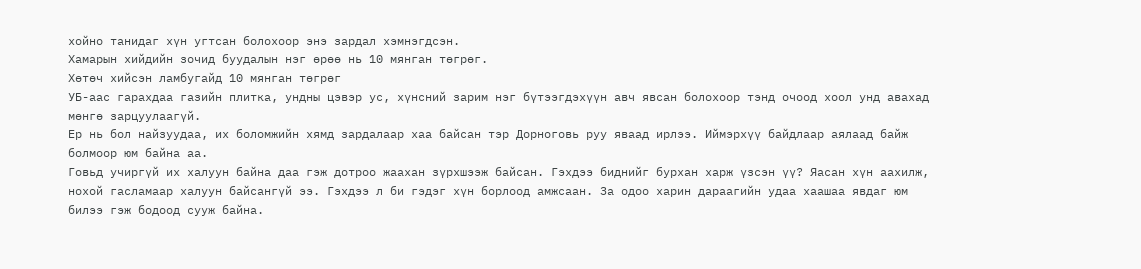хойно танидаг хүн угтсан болохоор энэ зардал хэмнэгдсэн.
Хамарын хийдийн зочид буудалын нэг өрөө нь 10 мянган төгрөг.
Хөтөч хийсэн ламбугайд 10 мянган төгрөг
УБ-аас гарахдаа газийн плитка, ундны цэвэр ус, хүнсний зарим нэг бүтээгдэхүүн авч явсан болохоор тэнд очоод хоол унд авахад мөнгө зарцуулаагүй.
Ер нь бол найзуудаа, их боломжийн хямд зардалаар хаа байсан тэр Дорноговь руу яваад ирлээ. Иймэрхүү байдлаар аялаад байж болмоор юм байна аа.
Говьд учиргүй их халуун байна даа гэж дотроо жаахан зүрхшээж байсан. Гэхдээ биднийг бурхан харж үзсэн үү? Яасан хүн аахилж, нохой гасламаар халуун байсангүй ээ. Гэхдээ л би гэдэг хүн борлоод амжсаан. За одоо харин дараагийн удаа хаашаа явдаг юм билээ гэж бодоод сууж байна.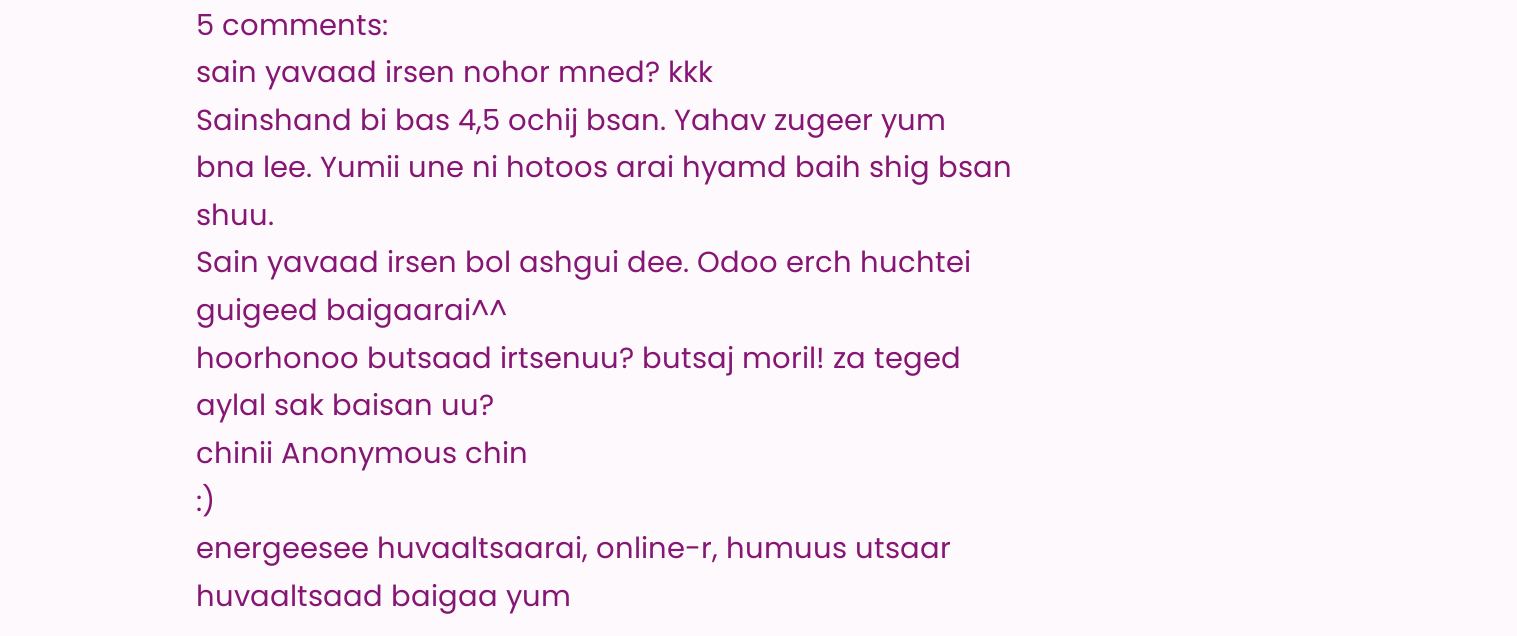5 comments:
sain yavaad irsen nohor mned? kkk
Sainshand bi bas 4,5 ochij bsan. Yahav zugeer yum bna lee. Yumii une ni hotoos arai hyamd baih shig bsan shuu.
Sain yavaad irsen bol ashgui dee. Odoo erch huchtei guigeed baigaarai^^
hoorhonoo butsaad irtsenuu? butsaj moril! za teged aylal sak baisan uu?
chinii Anonymous chin
:)
energeesee huvaaltsaarai, online-r, humuus utsaar huvaaltsaad baigaa yum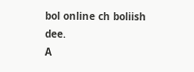bol online ch boliish dee.
A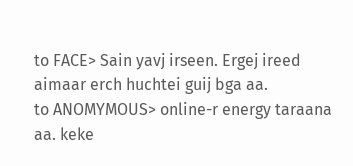to FACE> Sain yavj irseen. Ergej ireed aimaar erch huchtei guij bga aa.
to ANOMYMOUS> online-r energy taraana aa. keke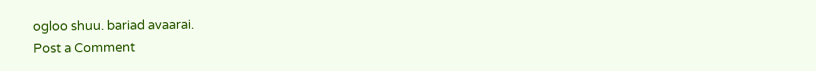ogloo shuu. bariad avaarai.
Post a Comment